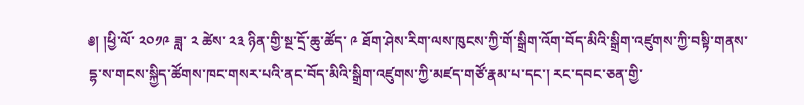༅། །ཕྱི་ལོ་ ༢༠༡༩ ཟླ་ ༢ ཚེས་ ༢༣ ཉིན་གྱི་སྔ་དྲོ་ཆུ་ཚོད་ ༩ ཐོག་ཤེས་རིག་ལས་ཁུངས་ཀྱི་གོ་སྒྲིག་འོག་བོད་མིའི་སྒྲིག་འཛུགས་ཀྱི་བསྟི་གནས་དྷ་ས་གངས་སྐྱིད་ཚོགས་ཁང་གསར་པའི་ནང་བོད་མིའི་སྒྲིག་འཛུགས་ཀྱི་མཛད་གཙོ་རྣམ་པ་དང་། རང་དབང་ཅན་གྱི་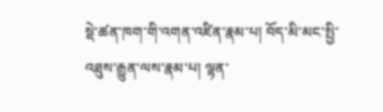སྡེ་ཚན་ཁག་གི་འགན་འཛིན་རྣམ་པ། བོད་མི་མང་སྤྱི་འཐུས་རྒྱུན་ལས་རྣམ་པ། ལྷན་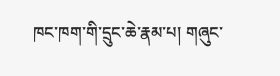ཁང་ཁག་གི་དྲུང་ཆེ་རྣམ་པ། གཞུང་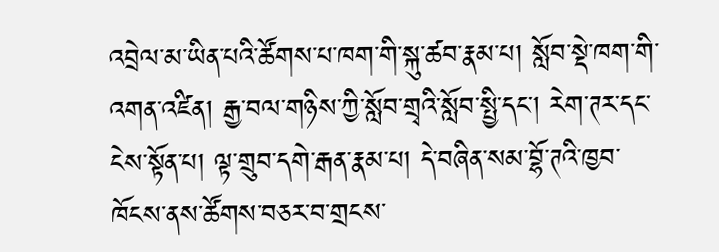འབྲེལ་མ་ཡིན་པའི་ཚོགས་པ་ཁག་གི་སྐུ་ཚབ་རྣམ་པ། སློབ་སྡེ་ཁག་གི་འགན་འཛིན། རྒྱ་བལ་གཉིས་ཀྱི་སློབ་གྲྭའི་སློབ་སྤྱི་དང་། རེག་ཊར་དང་ངེས་སྟོན་པ། ལྟ་གྲུབ་དགེ་རྒན་རྣམ་པ། དེ་བཞིན་སམ་བྷོ་ཊའི་ཁྱབ་ཁོངས་ནས་ཚོགས་བཅར་བ་གྲངས་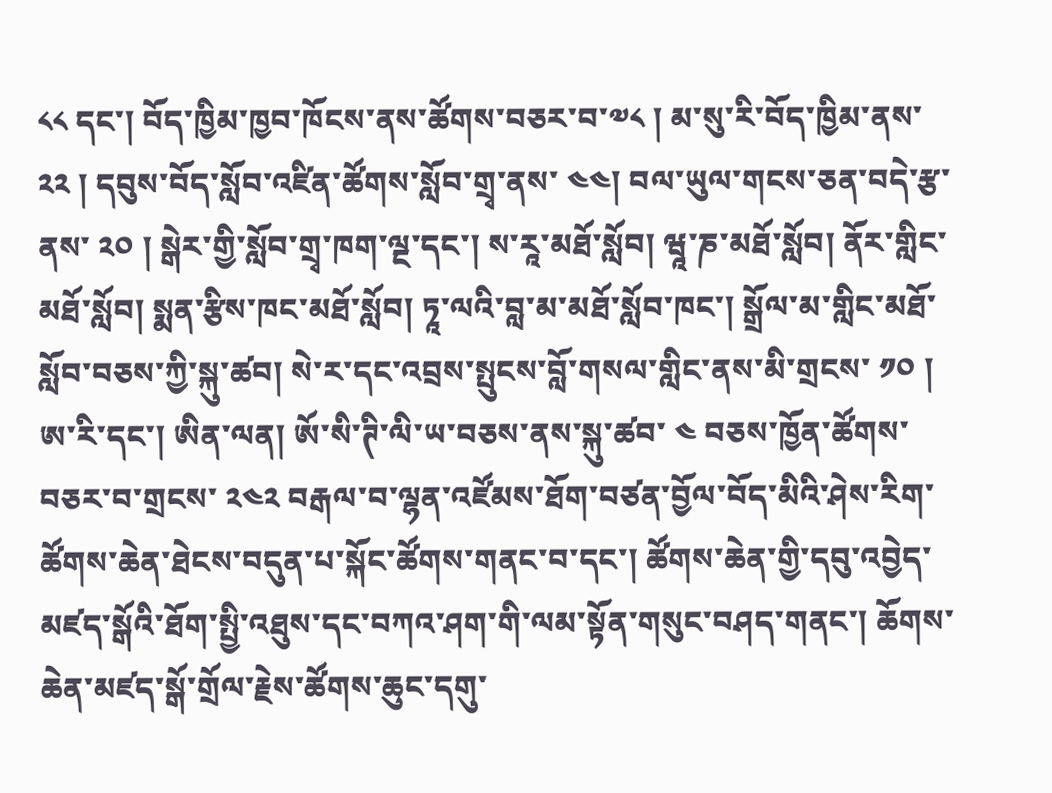༨༨ དང་། བོད་ཁྱིམ་ཁྱབ་ཁོངས་ནས་ཚོགས་བཅར་བ་༧༨ ། མ་སུ་རི་བོད་ཁྱིམ་ནས་ ༢༢ ། དབུས་བོད་སློབ་འཛིན་ཚོགས་སློབ་གྲྭ་ནས་ ༤༤། བལ་ཡུལ་གངས་ཅན་བདེ་རྩ་ནས་ ༢༠ ། སྒེར་གྱི་སློབ་གྲྭ་ཁག་ལྔ་དང་། ས་རཱ་མཐོ་སློབ། ཝཱ་ཎ་མཐོ་སློབ། ནོར་གླིང་མཐོ་སློབ། སྨན་རྩིས་ཁང་མཐོ་སློབ། ཏཱ་ལའི་བླ་མ་མཐོ་སློབ་ཁང་། སྒྲོལ་མ་གླིང་མཐོ་སློབ་བཅས་ཀྱི་སྐུ་ཚབ། སེ་ར་དང་འབྲས་སྤུངས་བློ་གསལ་གླིང་ནས་མི་གྲངས་ ༡༠ ། ཨ་རི་དང་། ཨིན་ལན། ཨོ་སི་ཊི་ལི་ཡ་བཅས་ནས་སྐུ་ཚབ་ ༤ བཅས་ཁྱོན་ཚོགས་བཅར་བ་གྲངས་ ༢༤༢ བརྒལ་བ་ལྷན་འཛོམས་ཐོག་བཙན་བྱོལ་བོད་མིའི་ཤེས་རིག་ཚོགས་ཆེན་ཐེངས་བདུན་པ་སྐོང་ཚོགས་གནང་བ་དང་། ཚོགས་ཆེན་གྱི་དབུ་འབྱེད་མཛད་སྒོའི་ཐོག་སྤྱི་འཐུས་དང་བཀའ་ཤག་གི་ལམ་སྟོན་གསུང་བཤད་གནང་། ཆོགས་ཆེན་མཛད་སྒོ་གྲོལ་རྗེས་ཚོགས་ཆུང་དགུ་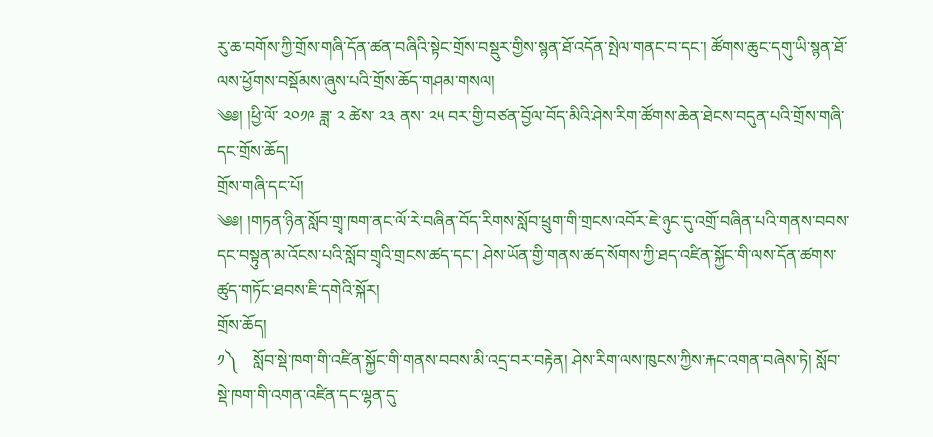རུ་ཆ་བགོས་ཀྱི་གྲོས་གཞི་དོན་ཚན་བཞིའི་སྟེང་གྲོས་བསྡུར་གྱིས་སྙན་ཐོ་འདོན་སྤེལ་གནང་བ་དང་། ཚོགས་ཆུང་དགུ་ཡི་སྙན་ཐོ་ལས་ཕྱོགས་བསྡོམས་ཞུས་པའི་གྲོས་ཆོད་གཤམ་གསལ།
༄༅། །ཕྱི་ལོ་ ༢༠༡༩ ཟླ་ ༢ ཚེས་ ༢༣ ནས་ ༢༥ བར་གྱི་བཙན་བྱོལ་བོད་མིའི་ཤེས་རིག་ཚོགས་ཆེན་ཐེངས་བདུན་པའི་གྲོས་གཞི་དང་གྲོས་ཆོད།
གྲོས་གཞི་དང་པོ།
༄༅། །གཏན་ཉིན་སློབ་གྲྭ་ཁག་ནང་ལོ་རེ་བཞིན་བོད་རིགས་སློབ་ཕྲུག་གི་གྲངས་འབོར་ཇེ་ཉུང་དུ་འགྲོ་བཞིན་པའི་གནས་བབས་དང་བསྟུན་མ་འོངས་པའི་སློབ་གྲྭའི་གྲངས་ཚད་དང་། ཤེས་ཡོན་གྱི་གནས་ཚད་སོགས་ཀྱི་ཐད་འཛིན་སྐྱོང་གི་ལས་དོན་ཚགས་ཚུད་གཏོང་ཐབས་ཇི་དགེའི་སྐོར།
གྲོས་ཆོད།
༡༽    སློབ་སྡེ་ཁག་གི་འཛིན་སྐྱོང་གི་གནས་བབས་མི་འདྲ་བར་བརྟེན། ཤེས་རིག་ལས་ཁུངས་ཀྱིས་རྐང་འགན་བཞེས་ཏེ། སློབ་སྡེ་ཁག་གི་འགན་འཛིན་དང་ལྷན་དུ་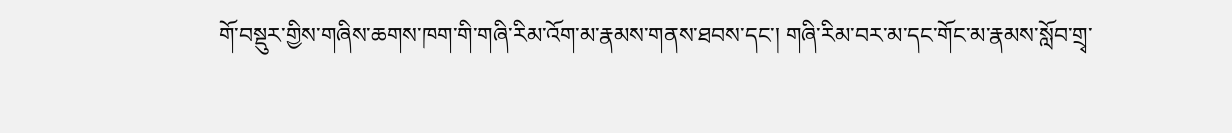གོ་བསྡུར་གྱིས་གཞིས་ཆགས་ཁག་གི་གཞི་རིམ་འོག་མ་རྣམས་གནས་ཐབས་དང་། གཞི་རིམ་བར་མ་དང་གོང་མ་རྣམས་སློབ་གྲྭ་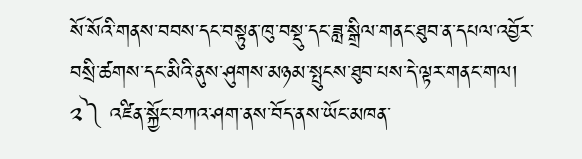སོ་སོའི་གནས་བབས་དང་བསྟུན་ཁུ་བསྡུ་དང་ཟླ་སྒྲིལ་གནང་ཐུབ་ན་དཔལ་འབྱོར་བསྲི་ཚགས་དང་མིའི་ནུས་ཤུགས་མཉམ་སྤུངས་ཐུབ་པས་དེ་ལྟར་གནང་གལ།
༢༽ འཛིན་སྐྱོང་བཀའ་ཤག་ནས་བོད་ནས་ཡོང་མཁན་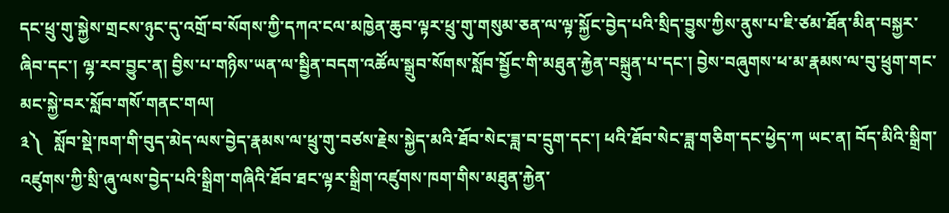དང་ཕྲུ་གུ་སྐྱེས་གྲངས་ཉུང་དུ་འགྲོ་བ་སོགས་ཀྱི་དཀའ་ངལ་མཁྱེན་ཆུབ་ལྟར་ཕྲུ་གུ་གསུམ་ཅན་ལ་ལྟ་སྐྱོང་བྱེད་པའི་སྲིད་བྱུས་ཀྱིས་ནུས་པ་ཇི་ཙམ་ཐོན་མིན་བསྐྱར་ཞིབ་དང་། ལྷ་རབ་བྱུང་ན། བྱིས་པ་གཉིས་ཡན་ལ་སྦྱིན་བདག་འཚོལ་སྒྲུབ་སོགས་སློབ་སྦྱོང་གི་མཐུན་རྐྱེན་བསྐྲུན་པ་དང་། བྱེས་བཞུགས་ཕ་མ་རྣམས་ལ་བུ་ཕྲུག་གང་མང་སྐྱེ་བར་སློབ་གསོ་གནང་གལ།
༣༽   སློབ་སྡེ་ཁག་གི་བུད་མེད་ལས་བྱེད་རྣམས་ལ་ཕྲུ་གུ་བཙས་རྗེས་སྐྱེད་མའི་ཐོབ་སེང་ཟླ་བ་དྲུག་དང་། ཕའི་ཐོབ་སེང་ཟླ་གཅིག་དང་ཕྱེད་ཀ ཡང་ན། བོད་མིའི་སྒྲིག་འཛུགས་ཀྱི་སྲི་ཞུ་ལས་བྱེད་པའི་སྒྲིག་གཞིའི་ཐོབ་ཐང་ལྟར་སྒྲིག་འཛུགས་ཁག་གིས་མཐུན་རྐྱེན་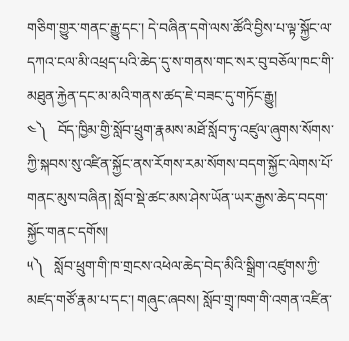གཅིག་གྱུར་གནང་རྒྱུ་དང་། དེ་བཞིན་དགེ་ལས་ཚོའི་བྱིས་པ་ལྟ་སྐྱོང་ལ་དཀའ་ངལ་མི་འཕྲད་པའི་ཆེད་དུ་ས་གནས་གང་སར་བུ་བཅོལ་ཁང་གི་མཐུན་རྐྱེན་དང་མ་མའི་གནས་ཚད་ཇེ་བཟང་དུ་གཏོང་རྒྱུ།
༤༽   བོད་ཁྱིམ་གྱི་སློབ་ཕྲུག་རྣམས་མཐོ་སློབ་ཏུ་འཛུལ་ཞུགས་སོགས་ཀྱི་སྐབས་སུ་འཛིན་སྐྱོང་ནས་རོགས་རམ་སོགས་བདག་སྐྱོང་ལེགས་པོ་གནང་མུས་བཞིན། སློབ་སྡེ་ཚང་མས་ཤེས་ཡོན་ཡར་རྒྱས་ཆེད་བདག་སྐྱོང་གནང་དགོས།
༥༽   སློབ་ཕྲུག་གི་ཁ་གྲངས་འཕེལ་ཆེད་བེད་མིའི་སྒྲིག་འཛུགས་ཀྱི་མཛད་གཙོ་རྣམ་པ་དང་། གཞུང་ཞབས། སློབ་གྲྭ་ཁག་གི་འགན་འཛིན་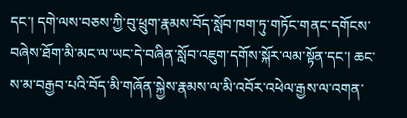དང་། དགེ་ལས་བཅས་ཀྱི་བུ་ཕྲུག་རྣམས་བོད་སློབ་ཁག་ཏུ་གཏོང་གནང་དགོངས་བཞེས་ཐོག་མི་མང་ལ་ཡང་དེ་བཞིན་སློབ་འཇུག་དགོས་སྐོར་ལམ་སྟོན་དང་། ཆང་ས་མ་བརྒྱབ་པའི་བོད་མི་གཞོན་སྐྱེས་རྣམས་ལ་མི་འབོར་འཕེལ་རྒྱས་ལ་འགན་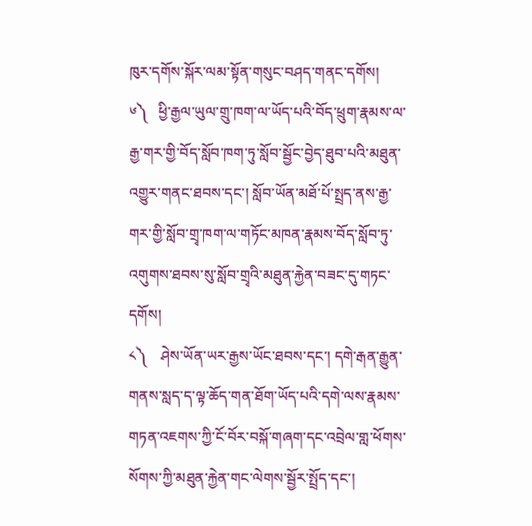ཁུར་དགོས་སྐོར་ལམ་སྟོན་གསུང་བཤད་གནང་དགོས།
༦༽   ཕྱི་རྒྱལ་ཡུལ་གྲུ་ཁག་ལ་ཡོད་པའི་བོད་ཕྲུག་རྣམས་ལ་རྒྱ་གར་གྱི་བོད་སློབ་ཁག་ཏུ་སློབ་སྦྱོང་བྱེད་ཐུབ་པའི་མཐུན་འགྱུར་གནང་ཐབས་དང་། སློབ་ཡོན་མཐོ་པོ་སྤྲད་ནས་རྒྱ་གར་གྱི་སློབ་གྲྭ་ཁག་ལ་གཏོང་མཁན་རྣམས་བོད་སློབ་ཏུ་འགུགས་ཐབས་སུ་སློབ་གྲྭའི་མཐུན་རྐྱེན་བཟང་དུ་གཏང་དགོས།
༨༽    ཤེས་ཡོན་ཡར་རྒྱས་ཡོང་ཐབས་དང་། དགེ་རྒན་རྒྱུན་གནས་སླད་ད་ལྟ་ཆོད་གན་ཐོག་ཡོད་པའི་དགེ་ལས་རྣམས་གཏན་འཇགས་ཀྱི་ངོ་བོར་བསྐོ་གཞག་དང་འབྲེལ་གླ་ཕོགས་སོགས་ཀྱི་མཐུན་རྐྱེན་གང་ལེགས་སྦྱོར་སྤྲོད་དང་།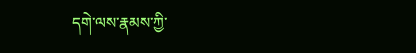དགེ་ལས་རྣམས་ཀྱི་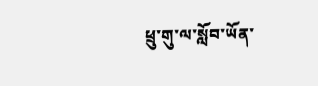ཕྲུ་གུ་ལ་སློབ་ཡོན་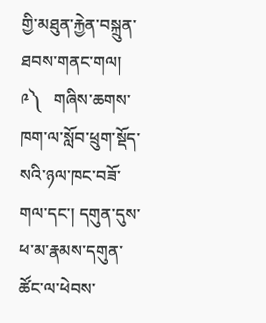གྱི་མཐུན་རྐྱེན་བསྐྲུན་ཐབས་གནང་གལ།
༩༽   གཞིས་ཆགས་ཁག་ལ་སློབ་ཕྲུག་སྡོད་སའི་ཉལ་ཁང་བཟོ་གལ་དང་། དགུན་དུས་ཕ་མ་རྣམས་དགུན་ཚོང་ལ་ཕེབས་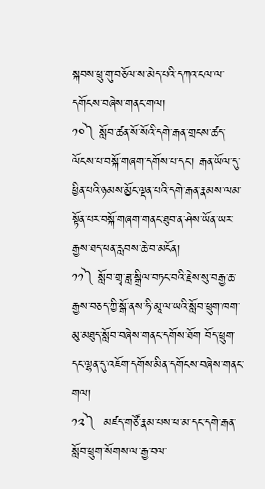སྐབས་ཕྲུ་གུ་བཅོལ་ས་མེད་པའི་དཀའ་ངལ་ལ་དགོངས་བཞེས་གནང་གལ།
༡༠༽ སློབ་ཚན་སོ་སོའི་དགེ་རྒན་གྲངས་ཚད་ལོངས་པ་བསྐོ་གཞག་དགོས་པ་དང་། རྒན་ཡོལ་དུ་ཕྱིན་པའི་ཉམས་མྱོང་ལྡན་པའི་དགེ་རྒན་རྣམས་ལམ་སྟོན་པར་བསྐོ་གཞག་གནང་ཐུབ་ན་ཤེས་ཡོན་ཡར་རྒྱས་ཐད་ཕན་རླབས་ཆེ་བ་མངོན།
༡༡༽ སློབ་གྲྭ་ཟླ་སྒྲིལ་བཏང་བའི་རྗེས་སུ་བརྒྱ་ཆ་རྒྱས་བཅད་ཀྱི་སྒོ་ནས་ཧི་མཱ་ལ་ཡའི་སློབ་ཕྲུག་ཁག་མུ་མཐུད་སློབ་བཞེས་གནང་དགོས་ཐོག བོད་ཕྲུག་དང་ལྷན་དུ་འཇོག་དགོས་མིན་དགོངས་བཞེས་གནང་གལ།
༡༢༽  མཛད་གཙོ་རྣམ་པས་ཕ་མ་དང་དགེ་རྒན་སློབ་ཕྲུག་སོགས་ལ་རྒྱ་བལ་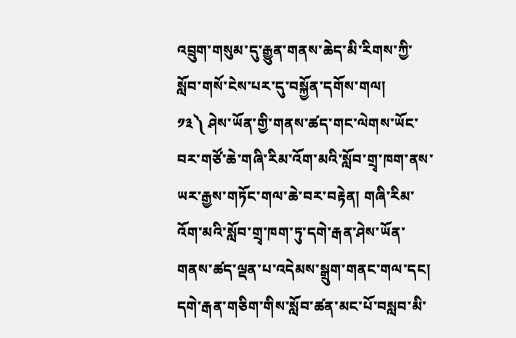འབྲུག་གསུམ་དུ་རྒྱུན་གནས་ཆེད་མི་རིགས་ཀྱི་སློབ་གསོ་ངེས་པར་དུ་བསྐྱོན་དགོས་གལ།
༡༣༽ ཤེས་ཡོན་གྱི་གནས་ཚད་གང་ལེགས་ཡོང་བར་གཙོ་ཆེ་གཞི་རིམ་འོག་མའི་སློབ་གྲྭ་ཁག་ནས་ཡར་རྒྱས་གཏོང་གལ་ཆེ་བར་བརྟེན། གཞི་རིམ་འོག་མའི་སློབ་གྲྭ་ཁག་ཏུ་དགེ་རྒན་ཤེས་ཡོན་གནས་ཚད་ལྡན་པ་འདེམས་སྒྲུག་གནང་གལ་དང། དགེ་རྒན་གཅིག་གིས་སློབ་ཚན་མང་པོ་བསླབ་མི་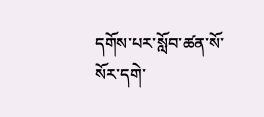དགོས་པར་སློབ་ཚན་སོ་སོར་དགེ་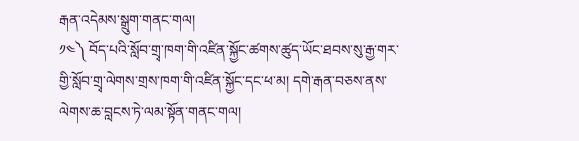རྒན་འདེམས་སྒྲུག་གནང་གལ།
༡༤༽ བོད་པའི་སློབ་གྲྭ་ཁག་གི་འཛིན་སྐྱོང་ཚགས་ཚུད་ཡོང་ཐབས་སུ་རྒྱ་གར་གྱི་སློབ་གྲྭ་ལེགས་གྲས་ཁག་གི་འཛིན་སྐྱོང་དང་ཕ་མ། དགེ་རྒན་བཅས་ནས་ལེགས་ཆ་བླངས་ཏེ་ལམ་སྟོན་གནང་གལ།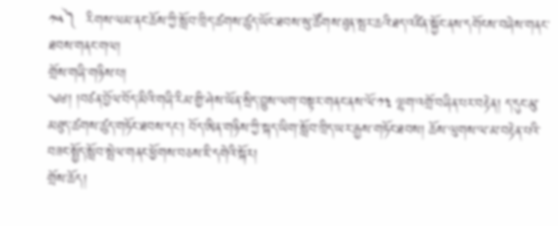༡༥༽  རིགས་ལམ་ནང་ཆོས་ཀྱི་སློབ་ཁྲིད་ཚགས་ཚུད་ཡོང་ཐབས་སུ་ཚོགས་ཐུན་སྤར་ཆའི་ཐད་འཛིན་སྐྱོང་ནས་དགོངས་བཞེས་གནང་ཐབས་གནང་གལ།
གྲོས་གཞི་གཉིས་པ།
༄༅། །བཙན་བྱོལ་བོད་མིའི་གཞི་རིམ་གྱི་ཤེས་ཡོན་སྲིད་བྱུས་ལག་བསྟར་གནང་ནས་ལོ་༡༣ ལྷག་འགྲོ་བཞིན་པར་བརྟེན། ད་དུང་མུ་མཐུད་ཚགས་ཚུད་གཏོང་ཐབས་དང་། བོད་ཨིན་གཉིས་ཀྱི་སྐད་ཡིག་སློབ་ཁྲིད་ཡར་རྒྱས་གཏོང་ཐབས། ཆོས་ལུགས་ལ་མ་བརྟེན་པའི་བཟང་སྤྱོད་སློབ་སྤེལ་གནང་ཕྱོགས་བཅས་ཇི་དགེའི་སྐོར།
གྲོས་ཆོད།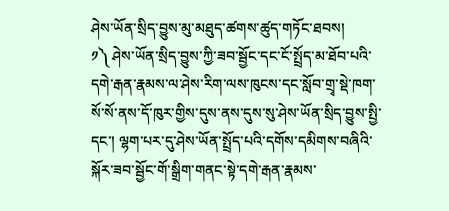ཤེས་ཡོན་སྲིད་བྱུས་མུ་མཐུད་ཚགས་ཚུད་གཏོང་ཐབས།
༡༽ ཤེས་ཡོན་སྲིད་བྱུས་ཀྱི་ཟབ་སྦྱོང་དང་ངོ་སྤྲོད་མ་ཐོབ་པའི་དགེ་རྒན་རྣམས་ལ་ཤེས་རིག་ལས་ཁུངས་དང་སློབ་གྲྭ་སྡེ་ཁག་སོ་སོ་ནས་དོ་ཁུར་གྱིས་དུས་ནས་དུས་སུ་ཤེས་ཡོན་སྲིད་བྱུས་སྤྱི་དང་། ལྷག་པར་དུ་ཤེས་ཡོན་སྤྲོད་པའི་དགོས་དམིགས་བཞིའི་སྐོར་ཟབ་སྦྱོང་གོ་སྒྲིག་གནང་སྟེ་དགེ་རྒན་རྣམས་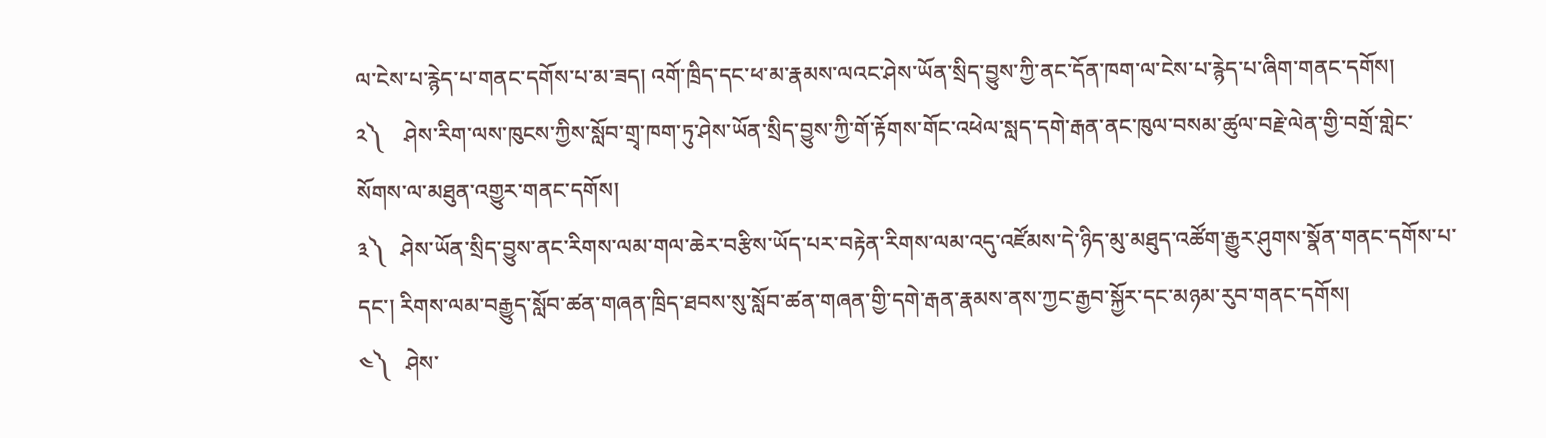ལ་ངེས་པ་རྙེད་པ་གནང་དགོས་པ་མ་ཟད། འགོ་ཁྲིད་དང་ཕ་མ་རྣམས་ལའང་ཤེས་ཡོན་སྲིད་བྱུས་ཀྱི་ནང་དོན་ཁག་ལ་ངེས་པ་རྙེད་པ་ཞིག་གནང་དགོས།
༢༽    ཤེས་རིག་ལས་ཁུངས་ཀྱིས་སློབ་གྲྭ་ཁག་ཏུ་ཤེས་ཡོན་སྲིད་བྱུས་ཀྱི་གོ་རྟོགས་གོང་འཕེལ་སླད་དགེ་རྒན་ནང་ཁུལ་བསམ་ཚུལ་བརྗེ་ལེན་གྱི་བགྲོ་གླེང་སོགས་ལ་མཐུན་འགྱུར་གནང་དགོས།
༣༽   ཤེས་ཡོན་སྲིད་བྱུས་ནང་རིགས་ལམ་གལ་ཆེར་བརྩིས་ཡོད་པར་བརྟེན་རིགས་ལམ་འདུ་འཛོམས་དེ་ཉིད་མུ་མཐུད་འཚོག་རྒྱུར་ཤུགས་སྣོན་གནང་དགོས་པ་དང་། རིགས་ལམ་བརྒྱུད་སློབ་ཚན་གཞན་ཁྲིད་ཐབས་སུ་སློབ་ཚན་གཞན་གྱི་དགེ་རྒན་རྣམས་ནས་ཀྱང་རྒྱབ་སྐྱོར་དང་མཉམ་རུབ་གནང་དགོས།
༤༽   ཤེས་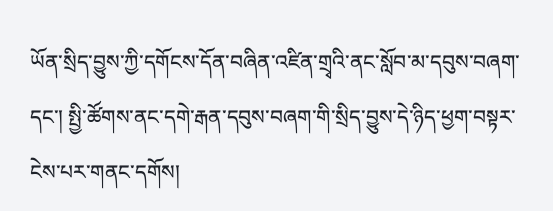ཡོན་སྲིད་བྱུས་ཀྱི་དགོངས་དོན་བཞིན་འཛིན་གྲྭའི་ནང་སློབ་མ་དབུས་བཞག་དང་། སྤྱི་ཚོགས་ནང་དགེ་རྒན་དབུས་བཞག་གི་སྲིད་བྱུས་དེ་ཉིད་ཕྱག་བསྟར་ངེས་པར་གནང་དགོས།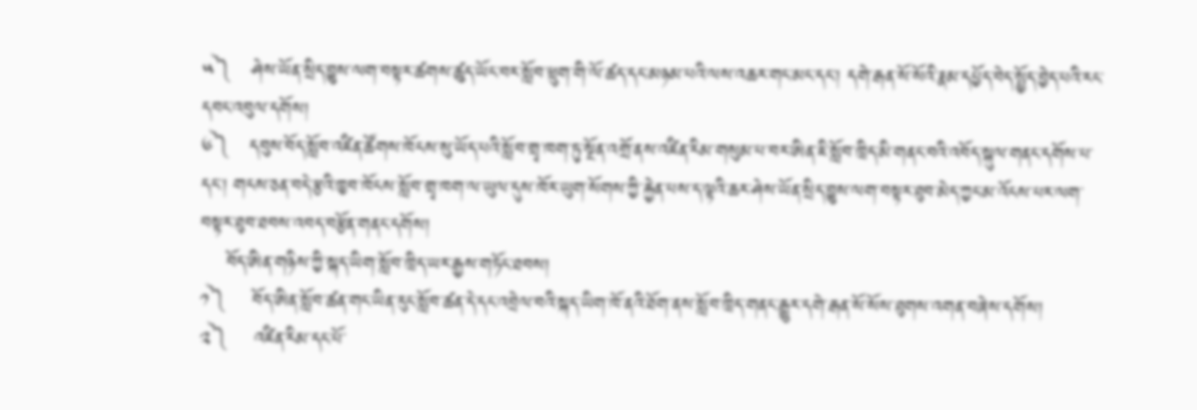༥༽   ཤེས་ཡོན་སྲིད་བྱུས་ལག་བསྟར་ཚགས་ཚུད་ཡོང་བར་སློབ་ཕྲུག་གི་ལོ་ཚད་དང་མཉམ་པའི་ལས་འཆར་གང་མང་དང་། དགེ་རྒན་སོ་སོའི་རྣམ་དཔྱོད་བེད་སྤྱོད་བྱེད་པའི་རང་དབང་འབུལ་དགོས།
༦༽   དབུས་བོད་སློབ་འཛིན་ཚོགས་ཁོངས་སུ་ཡོད་པའི་སློབ་གྲྭ་ཁག་ཏུ་སྔོན་འགྲོ་ནས་འཛིན་རིམ་གསུམ་པ་བར་ཨིན་ཇི་སློབ་ཁྲིད་མི་གནང་བའི་འབོད་སྐུལ་གནང་དགོས་པ་དང་། གངས་ཅན་བདེ་རྩའི་ཁྱབ་ཁོངས་སློབ་གྲྭ་ཁག་ལ་ཡུལ་དུས་ཁོར་ཡུག་སོགས་ཀྱི་རྐྱེན་པས་ད་ལྟའི་ཆར་ཤེས་ཡོན་སྲིད་བྱུས་ལག་བསྟར་ཐུབ་མེད་ཀྱང་མ་འོངས་པར་ལག་བསྟར་ཐུབ་ཐབས་འབད་བརྩོན་གནང་དགོས།
    བོད་ཨིན་གཉིས་ཀྱི་སྐད་ཡིག་སློབ་ཁྲིད་ཡར་རྒྱས་གཏོང་ཐབས།
༡༽    བོད་ཨིན་སློབ་ཚན་གང་ཡིན་རུང་སློབ་ཚན་དེ་དང་འབྲེལ་བའི་སྐད་ཡིག་ཁོ་ནའི་ཐོག་ནས་སློབ་ཁྲིད་གནང་རྒྱུར་དགེ་རྒན་སོ་སོས་ཐུགས་འགན་བཞེས་དགོས།
༢༽    འཛིན་རིམ་དང་པོ་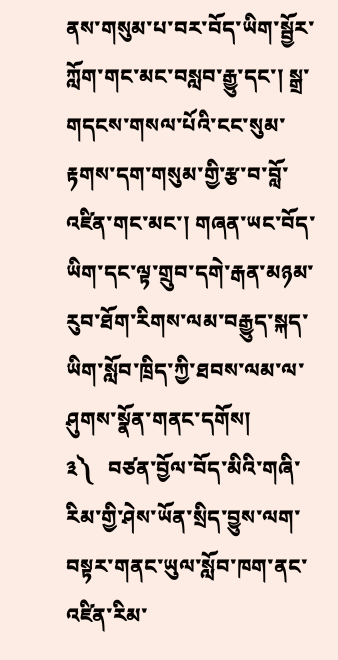ནས་གསུམ་པ་བར་བོད་ཡིག་སྦྱོར་ཀློག་གང་མང་བསླབ་རྒྱུ་དང་། སྒྲ་གདངས་གསལ་པོའི་ངང་སུམ་རྟགས་དག་གསུམ་གྱི་རྩ་བ་བློ་འཛིན་གང་མང་། གཞན་ཡང་བོད་ཡིག་དང་ལྟ་གྲུབ་དགེ་རྒན་མཉམ་རུབ་ཐོག་རིགས་ལམ་བརྒྱུད་སྐད་ཡིག་སློབ་ཁྲིད་ཀྱི་ཐབས་ལམ་ལ་ཤུགས་སྣོན་གནང་དགོས།
༣༽   བཙན་བྱོལ་བོད་མིའི་གཞི་རིམ་གྱི་ཤེས་ཡོན་སྲིད་བྱུས་ལག་བསྟར་གནང་ཡུལ་སློབ་ཁག་ནང་འཛིན་རིམ་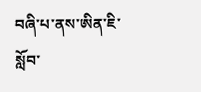བཞི་པ་ནས་ཨིན་ཇི་སློབ་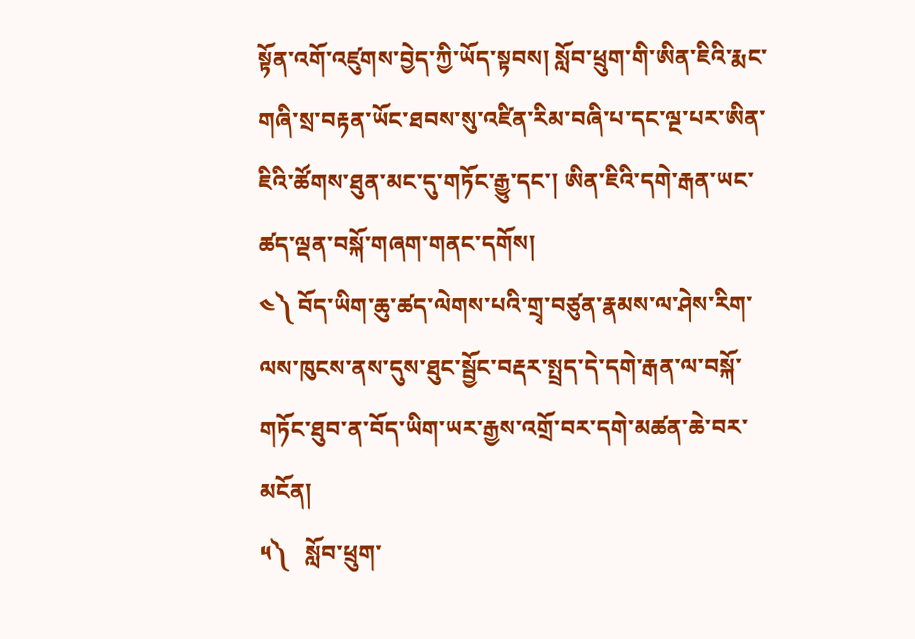སྟོན་འགོ་འཛུགས་བྱེད་ཀྱི་ཡོད་སྟབས། སློབ་ཕྲུག་གི་ཨིན་ཇིའི་རྨང་གཞི་སྲ་བརྟན་ཡོང་ཐབས་སུ་འཛིན་རིམ་བཞི་པ་དང་ལྔ་པར་ཨིན་ཇིའི་ཚོགས་ཐུན་མང་དུ་གཏོང་རྒྱུ་དང་། ཨིན་ཇིའི་དགེ་རྒན་ཡང་ཚད་ལྡན་བསྐོ་གཞག་གནང་དགོས།
༤༽ བོད་ཡིག་ཆུ་ཚད་ལེགས་པའི་གྲྭ་བཙུན་རྣམས་ལ་ཤེས་རིག་ལས་ཁུངས་ནས་དུས་ཐུང་སྦྱོང་བརྡར་སྤྲད་དེ་དགེ་རྒན་ལ་བསྐོ་གཏོང་ཐུབ་ན་བོད་ཡིག་ཡར་རྒྱས་འགྲོ་བར་དགེ་མཚན་ཆེ་བར་མངོན།
༥༽   སློབ་ཕྲུག་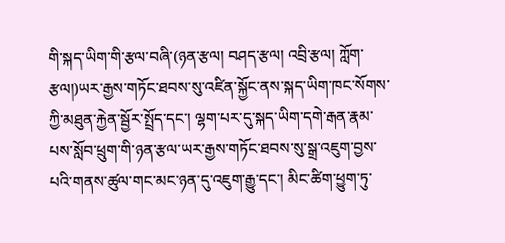གི་སྐད་ཡིག་གི་རྩལ་བཞི་(ཉན་རྩལ། བཤད་རྩལ། འབྲི་རྩལ། ཀློག་རྩལ།)ཡར་རྒྱས་གཏོང་ཐབས་སུ་འཛིན་སྐྱོང་ནས་སྐད་ཡིག་ཁང་སོགས་ཀྱི་མཐུན་རྐྱེན་སྦྱོར་སྤྲོད་དང་། ལྷག་པར་དུ་སྐད་ཡིག་དགེ་རྒན་རྣམ་པས་སློབ་ཕྲུག་གི་ཉན་རྩལ་ཡར་རྒྱས་གཏོང་ཐབས་སུ་སྒྲ་འཇུག་བྱས་པའི་གནས་ཚུལ་གང་མང་ཉན་དུ་འཇུག་རྒྱུ་དང་། མིང་ཚིག་ཕྱུག་ཏུ་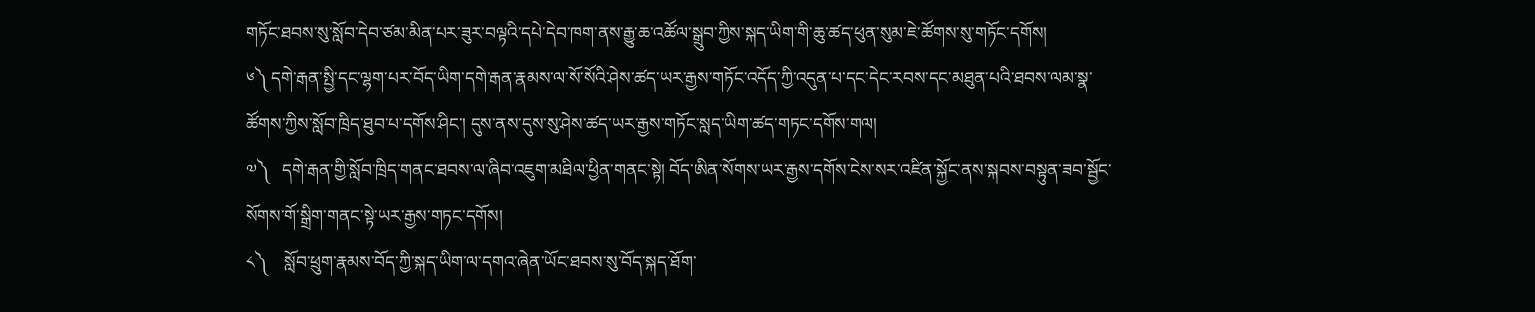གཏོང་ཐབས་སུ་སློབ་དེབ་ཙམ་མིན་པར་ཟུར་བལྟའི་དཔེ་དེབ་ཁག་ནས་རྒྱུ་ཆ་འཚོལ་སྒྲུབ་ཀྱིས་སྐད་ཡིག་གི་ཆུ་ཚད་ཕུན་སུམ་ཇེ་ཚོགས་སུ་གཏོང་དགོས།
༦༽ དགེ་རྒན་སྤྱི་དང་ལྷག་པར་བོད་ཡིག་དགེ་རྒན་རྣམས་ལ་སོ་སོའི་ཤེས་ཚད་ཡར་རྒྱས་གཏོང་འདོད་ཀྱི་འདུན་པ་དང་དེང་རབས་དང་མཐུན་པའི་ཐབས་ལམ་སྣ་ཚོགས་ཀྱིས་སློབ་ཁྲིད་ཐུབ་པ་དགོས་ཤིང་། དུས་ནས་དུས་སུ་ཤེས་ཚད་ཡར་རྒྱས་གཏོང་སླད་ཡིག་ཚད་གཏང་དགོས་གལ།
༧༽   དགེ་རྒན་གྱི་སློབ་ཁྲིད་གནང་ཐབས་ལ་ཞིབ་འཇུག་མཐིལ་ཕྱིན་གནང་སྟེ། བོད་ཨིན་སོགས་ཡར་རྒྱས་དགོས་ངེས་སར་འཛིན་སྐྱོང་ནས་སྐབས་བསྟུན་ཟབ་སྦྱོང་སོགས་གོ་སྒྲིག་གནང་སྟེ་ཡར་རྒྱས་གཏང་དགོས།
༨༽    སློབ་ཕྲུག་རྣམས་བོད་ཀྱི་སྐད་ཡིག་ལ་དགའ་ཞེན་ཡོང་ཐབས་སུ་བོད་སྐད་ཐོག་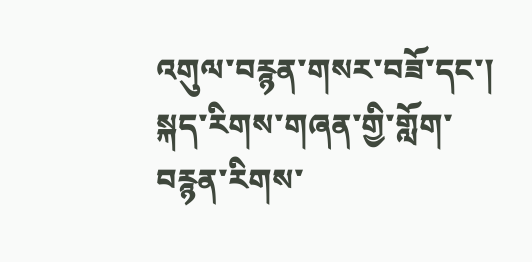འགུལ་བརྙན་གསར་བཟོ་དང་། སྐད་རིགས་གཞན་གྱི་གློག་བརྙན་རིགས་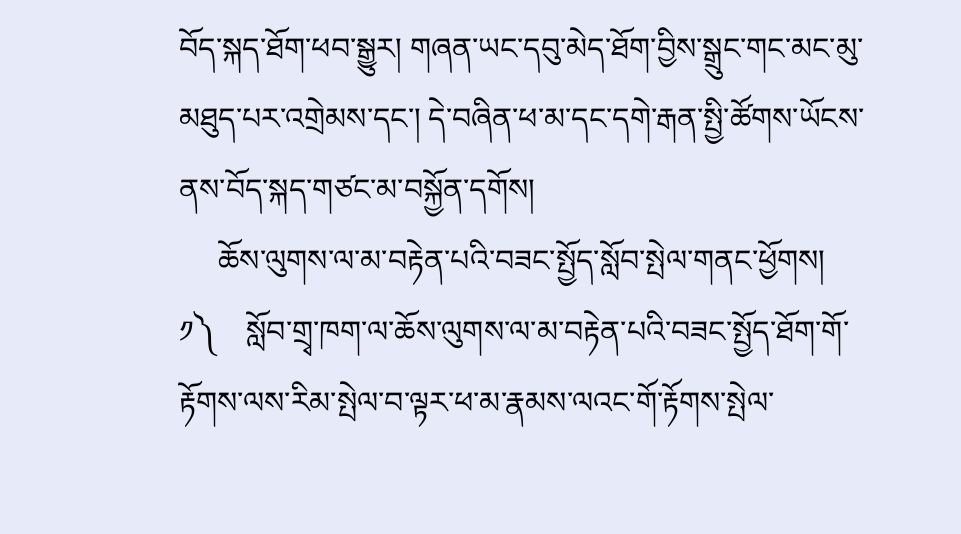བོད་སྐད་ཐོག་ཕབ་སྒྱུར། གཞན་ཡང་དབུ་མེད་ཐོག་བྱིས་སྒྲུང་གང་མང་མུ་མཐུད་པར་འགྲེམས་དང་། དེ་བཞིན་ཕ་མ་དང་དགེ་རྒན་སྤྱི་ཚོགས་ཡོངས་ནས་བོད་སྐད་གཙང་མ་བསྐྱོན་དགོས།
     ཆོས་ལུགས་ལ་མ་བརྟེན་པའི་བཟང་སྤྱོད་སློབ་སྤེལ་གནང་ཕྱོགས།
༡༽    སློབ་གྲྭ་ཁག་ལ་ཆོས་ལུགས་ལ་མ་བརྟེན་པའི་བཟང་སྤྱོད་ཐོག་གོ་རྟོགས་ལས་རིམ་སྤེལ་བ་ལྟར་ཕ་མ་རྣམས་ལའང་གོ་རྟོགས་སྤེལ་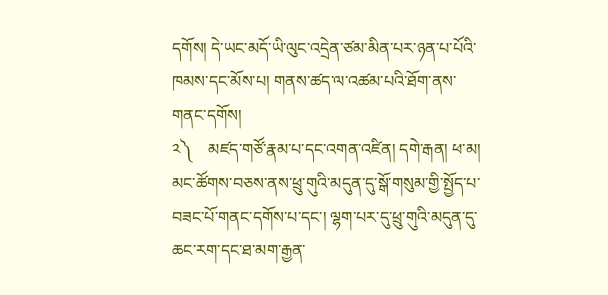དགོས། དེ་ཡང་མདོ་ཡི་ལུང་འདྲེན་ཙམ་མིན་པར་ཉན་པ་པོའི་ཁམས་དང་མོས་པ། གནས་ཚད་ལ་འཚམ་པའི་ཐོག་ནས་གནང་དགོས།
༢༽    མཛད་གཙོ་རྣམ་པ་དང་འགན་འཛིན། དགེ་རྒན། ཕ་མ། མང་ཚོགས་བཅས་ནས་ཕྲུ་གུའི་མདུན་དུ་སྒོ་གསུམ་གྱི་སྤྱོད་པ་བཟང་པོ་གནང་དགོས་པ་དང་། ལྷག་པར་དུ་ཕྲུ་གུའི་མདུན་དུ་ཆང་རག་དང་ཐ་མག་རྒྱན་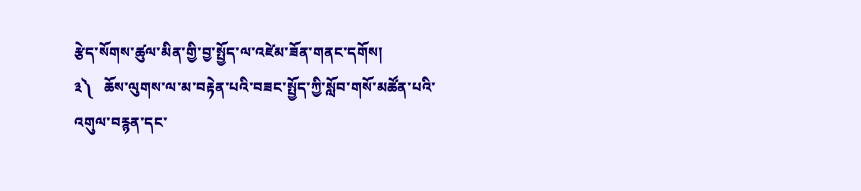རྩེད་སོགས་ཚུལ་མིན་གྱི་བྱ་སྤྱོད་ལ་འཛེམ་ཟོན་གནང་དགོས།
༣༽   ཆོས་ལུགས་ལ་མ་བརྟེན་པའི་བཟང་སྤྱོད་ཀྱི་སློབ་གསོ་མཚོན་པའི་འགུལ་བརྙན་དང་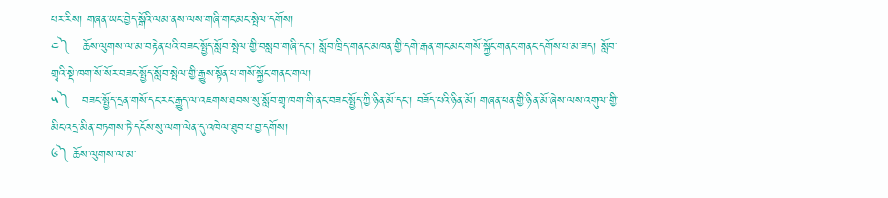པར་རིས། གཞན་ཡང་བྱེད་སྒོའི་ལམ་ནས་ལས་གཞི་གང་མང་སྤེལ་དགོས།
༤༽   ཆོས་ལུགས་ལ་མ་བརྟེན་པའི་བཟང་སྤྱོད་སློབ་སྤེལ་གྱི་བསླབ་གཞི་དང་། སློབ་ཁྲིད་གནང་མཁན་གྱི་དགེ་རྒན་གང་མང་གསོ་སྐྱོང་གནང་གནང་དགོས་པ་མ་ཟད། སློབ་གྲྭའི་སྡེ་ཁག་སོ་སོར་བཟང་སྤྱོད་སློབ་སྤེལ་གྱི་རྒྱུས་སྟོན་པ་གསོ་སྐྱོང་གནང་གལ།
༥༽   བཟང་སྤྱོད་དྲན་གསོ་དང་རང་རྒྱུད་ལ་འཇགས་ཐབས་སུ་སློབ་གྲྭ་ཁག་གི་ནང་བཟང་སྤྱོད་ཀྱི་ཉིན་མོ་དང་། བཟོད་པའི་ཉིན་མོ། གཞན་ཕན་གྱི་ཉིན་མོ་ཞེས་ལས་འགུལ་གྱི་མིང་འདྲ་མིན་བཏགས་ཏེ་དངོས་སུ་ལག་ལེན་དུ་འཁེལ་ཐུབ་པ་བྱ་དགོས།
༦༽ ཆོས་ལུགས་ལ་མ་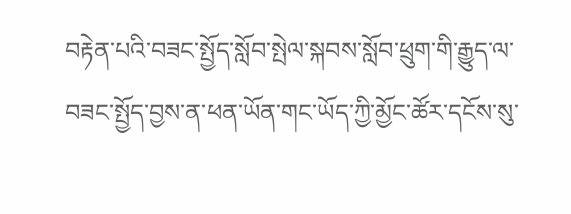བརྟེན་པའི་བཟང་སྤྱོད་སློབ་སྤེལ་སྐབས་སློབ་ཕྲུག་གི་རྒྱུད་ལ་བཟང་སྤྱོད་བྱས་ན་ཕན་ཡོན་གང་ཡོད་ཀྱི་མྱོང་ཚོར་དངོས་སུ་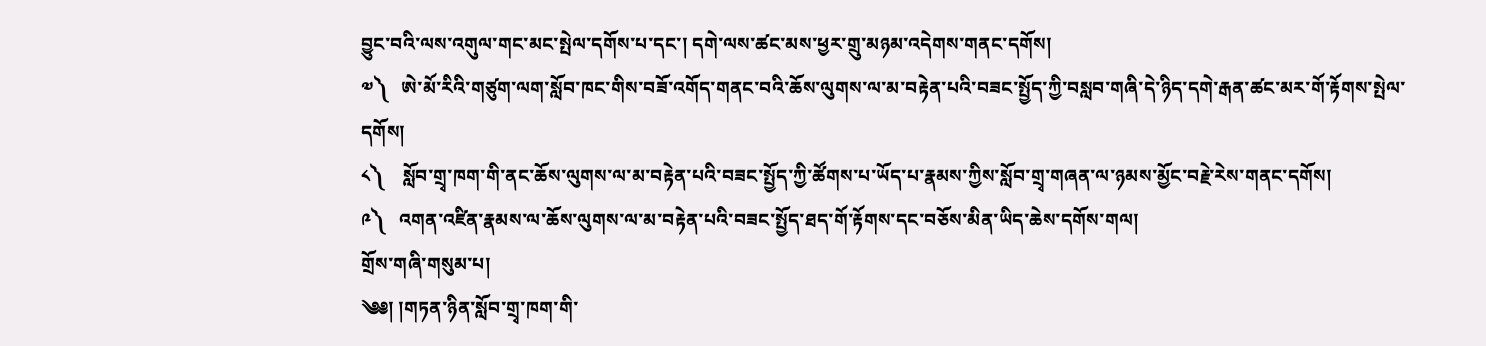བྱུང་བའི་ལས་འགུལ་གང་མང་སྤེལ་དགོས་པ་དང་། དགེ་ལས་ཚང་མས་ཕྱར་གྲུ་མཉམ་འདེགས་གནང་དགོས།
༧༽   ཨེ་མོ་རིའི་གཙུག་ལག་སློབ་ཁང་གིས་བཟོ་འགོད་གནང་བའི་ཆོས་ལུགས་ལ་མ་བརྟེན་པའི་བཟང་སྤྱོད་ཀྱི་བསླབ་གཞི་དེ་ཉིད་དགེ་རྒན་ཚང་མར་གོ་རྟོགས་སྤེལ་དགོས།
༨༽    སློབ་གྲྭ་ཁག་གི་ནང་ཆོས་ལུགས་ལ་མ་བརྟེན་པའི་བཟང་སྤྱོད་ཀྱི་ཚོགས་པ་ཡོད་པ་རྣམས་ཀྱིས་སློབ་གྲྭ་གཞན་ལ་ཉམས་མྱོང་བརྗེ་རེས་གནང་དགོས།
༩༽   འགན་འཛིན་རྣམས་ལ་ཆོས་ལུགས་ལ་མ་བརྟེན་པའི་བཟང་སྤྱོད་ཐད་གོ་རྟོགས་དང་བཅོས་མིན་ཡིད་ཆེས་དགོས་གལ།
གྲོས་གཞི་གསུམ་པ།
༄༅། །གཏན་ཉིན་སློབ་གྲྭ་ཁག་གི་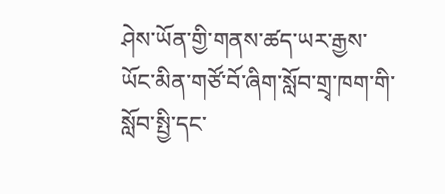ཤེས་ཡོན་གྱི་གནས་ཚད་ཡར་རྒྱས་ཡོང་མིན་གཙོ་བོ་ཞིག་སློབ་གྲྭ་ཁག་གི་སློབ་སྤྱི་དང་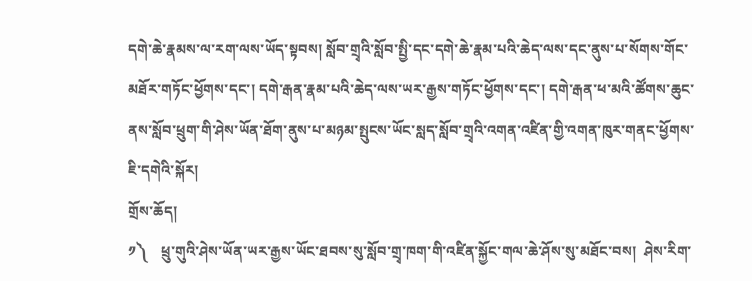དགེ་ཆེ་རྣམས་ལ་རག་ལས་ཡོད་སྟབས། སློབ་གྲྭའི་སློབ་སྤྱི་དང་དགེ་ཆེ་རྣམ་པའི་ཆེད་ལས་དང་ནུས་པ་སོགས་གོང་མཐོར་གཏོང་ཕྱོགས་དང་། དགེ་རྒན་རྣམ་པའི་ཆེད་ལས་ཡར་རྒྱས་གཏོང་ཕྱོགས་དང་། དགེ་རྒན་ཕ་མའི་ཚོགས་ཆུང་ནས་སློབ་ཕྲུག་གི་ཤེས་ཡོན་ཐོག་ནུས་པ་མཉམ་སྤུངས་ཡོང་སླད་སློབ་གྲྭའི་འགན་འཛིན་གྱི་འགན་ཁུར་གནང་ཕྱོགས་ཇི་དགེའི་སྐོར།
གྲོས་ཆོད།
༡༽    ཕྲུ་གུའི་ཤེས་ཡོན་ཡར་རྒྱས་ཡོང་ཐབས་སུ་སློབ་གྲྭ་ཁག་གི་འཛིན་སྐྱོང་གལ་ཆེ་ཤོས་སུ་མཐོང་བས།  ཤེས་རིག་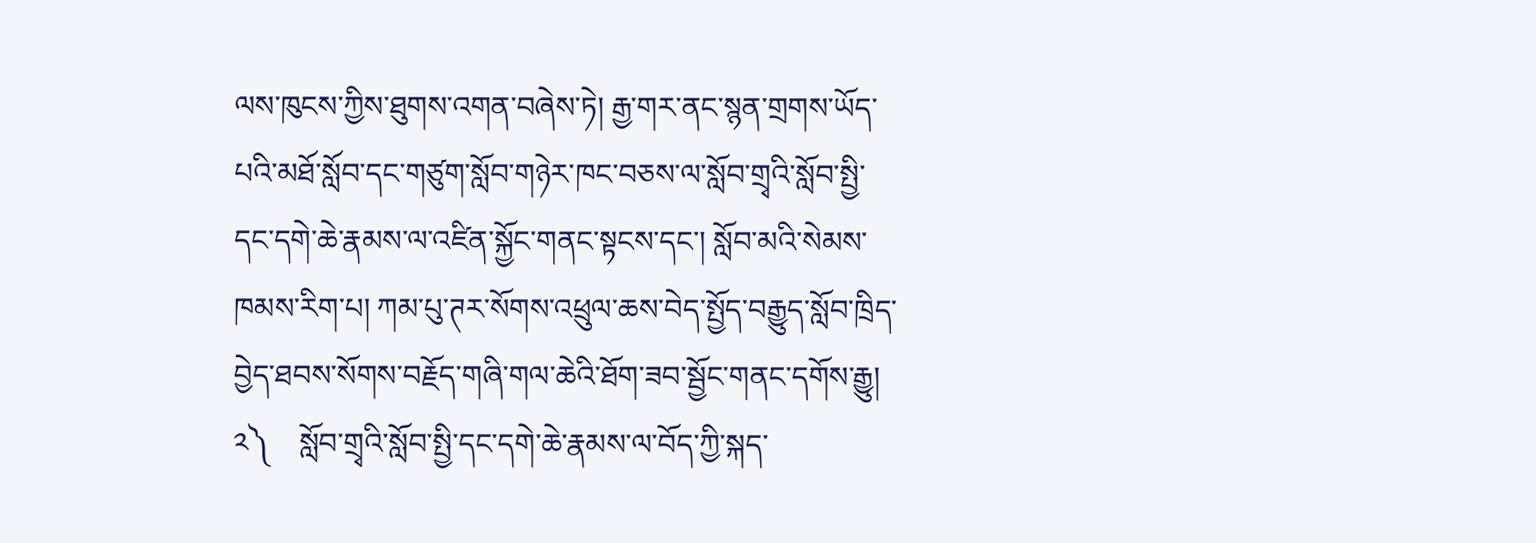ལས་ཁུངས་ཀྱིས་ཐུགས་འགན་བཞེས་ཏེ། རྒྱ་གར་ནང་སྙན་གྲགས་ཡོད་པའི་མཐོ་སློབ་དང་གཙུག་སློབ་གཉེར་ཁང་བཅས་ལ་སློབ་གྲྭའི་སློབ་སྤྱི་དང་དགེ་ཆེ་རྣམས་ལ་འཛིན་སྐྱོང་གནང་སྟངས་དང་། སློབ་མའི་སེམས་ཁམས་རིག་པ། ཀམ་པུ་ཊར་སོགས་འཕྲུལ་ཆས་བེད་སྤྱོད་བརྒྱུད་སློབ་ཁྲིད་བྱེད་ཐབས་སོགས་བརྗོད་གཞི་གལ་ཆེའི་ཐོག་ཟབ་སྦྱོང་གནང་དགོས་རྒྱུ།
༢༽    སློབ་གྲྭའི་སློབ་སྤྱི་དང་དགེ་ཆེ་རྣམས་ལ་བོད་ཀྱི་སྐད་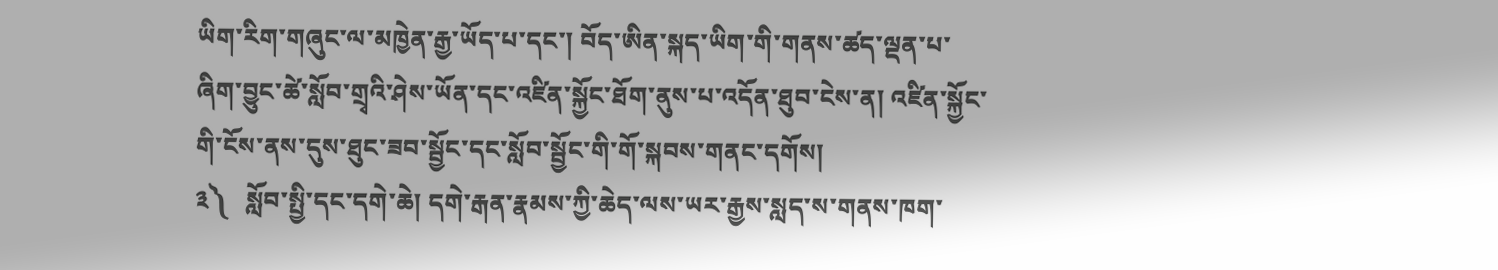ཡིག་རིག་གཞུང་ལ་མཁྱེན་རྒྱ་ཡོད་པ་དང་། བོད་ཨིན་སྐད་ཡིག་གི་གནས་ཚད་ལྡན་པ་ཞིག་བྱུང་ཚེ་སློབ་གྲྭའི་ཤེས་ཡོན་དང་འཛིན་སྐྱོང་ཐོག་ནུས་པ་འདོན་ཐུབ་ངེས་ན། འཛིན་སྐྱོང་གི་ངོས་ནས་དུས་ཐུང་ཟབ་སྦྱོང་དང་སློབ་སྦྱོང་གི་གོ་སྐབས་གནང་དགོས།
༣༽   སློབ་སྤྱི་དང་དགེ་ཆེ། དགེ་རྒན་རྣམས་ཀྱི་ཆེད་ལས་ཡར་རྒྱས་སླད་ས་གནས་ཁག་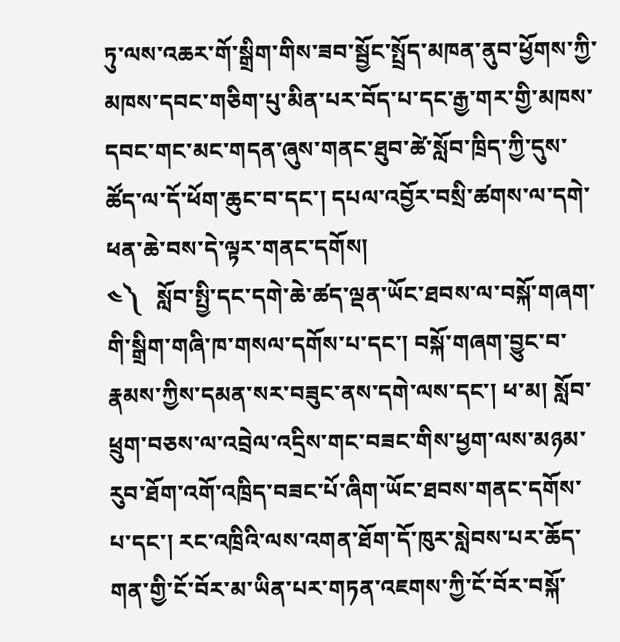ཏུ་ལས་འཆར་གོ་སྒྲིག་གིས་ཟབ་སྦྱོང་སྤྲོད་མཁན་ནུབ་ཕྱོགས་ཀྱི་མཁས་དབང་གཅིག་པུ་མིན་པར་བོད་པ་དང་རྒྱ་གར་གྱི་མཁས་དབང་གང་མང་གདན་ཞུས་གནང་ཐུབ་ཚེ་སློབ་ཁྲིད་ཀྱི་དུས་ཚོད་ལ་དོ་ཕོག་ཆུང་བ་དང་། དཔལ་འབྱོར་བསྲི་ཚགས་ལ་དགེ་ཕན་ཆེ་བས་དེ་ལྟར་གནང་དགོས།
༤༽   སློབ་སྤྱི་དང་དགེ་ཆེ་ཚད་ལྡན་ཡོང་ཐབས་ལ་བསྐོ་གཞག་གི་སྒྲིག་གཞི་ཁ་གསལ་དགོས་པ་དང་། བསྐོ་གཞག་བྱུང་བ་རྣམས་ཀྱིས་དམན་སར་བཟུང་ནས་དགེ་ལས་དང་། ཕ་མ། སློབ་ཕྲུག་བཅས་ལ་འབྲེལ་འདྲིས་གང་བཟང་གིས་ཕྱག་ལས་མཉམ་རུབ་ཐོག་འགོ་འཁྲིད་བཟང་པོ་ཞིག་ཡོང་ཐབས་གནང་དགོས་པ་དང་། རང་འཁྲིའི་ལས་འགན་ཐོག་དོ་ཁུར་སླེབས་པར་ཆོད་གན་གྱི་ངོ་བོར་མ་ཡིན་པར་གཏན་འཇགས་ཀྱི་ངོ་བོར་བསྐོ་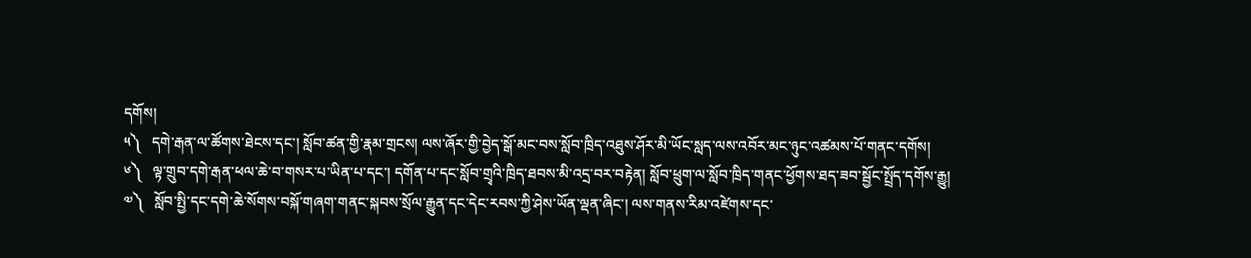དགོས།
༥༽   དགེ་རྒན་ལ་ཚོགས་ཐེངས་དང་། སློབ་ཚན་གྱི་རྣམ་གྲངས། ལས་ཞོར་གྱི་བྱེད་སྒོ་མང་བས་སློབ་ཁྲིད་འཐུས་ཤོར་མི་ཡོང་སླད་ལས་འབོར་མང་ཉུང་འཚམས་པོ་གནང་དགོས།
༦༽   ལྟ་གྲུབ་དགེ་རྒན་ཕལ་ཆེ་བ་གསར་པ་ཡིན་པ་དང་། དགོན་པ་དང་སློབ་གྲྭའི་ཁྲིད་ཐབས་མི་འདྲ་བར་བརྟེན། སློབ་ཕྲུག་ལ་སློབ་ཁྲིད་གནང་ཕྱོགས་ཐད་ཟབ་སྦྱོང་སྤྲོད་དགོས་རྒྱུ།
༧༽   སློབ་སྤྱི་དང་དགེ་ཆེ་སོགས་བསྐོ་གཞག་གནང་སྐབས་སྲོལ་རྒྱུན་དང་དེང་རབས་ཀྱི་ཤེས་ཡོན་ལྡན་ཞིང་། ལས་གནས་རིམ་འཛེགས་དང་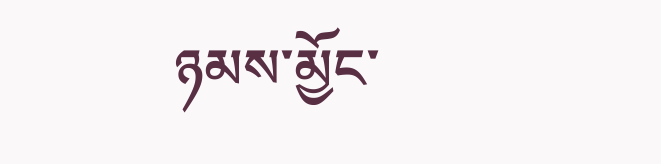ཉམས་མྱོང་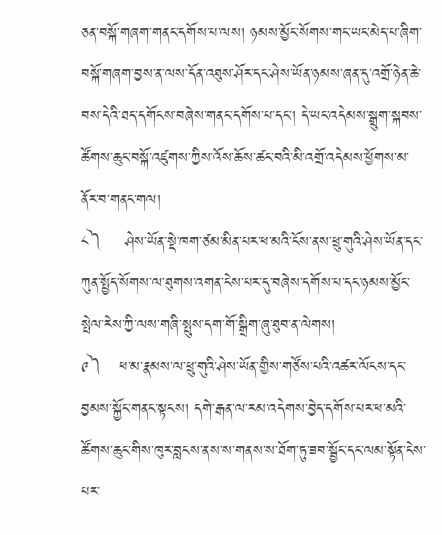ཅན་བསྐོ་གཞག་གནང་དགོས་པ་ལས། ཉམས་མྱོང་སོགས་གང་ཡང་མེད་པ་ཞིག་བསྐོ་གཞག་བྱས་ན་ལས་དོན་འཐུས་ཤོར་དང་ཤེས་ཡོན་ཉམས་ཞན་དུ་འགྲོ་ཉེན་ཆེ་བས་དེའི་ཐད་དགོངས་བཞེས་གནང་དགོས་པ་དང་། དེ་ཡང་འདེམས་སྒྲུག་སྐབས་ཚོགས་ཆུང་བསྐོ་འཛུགས་ཀྱིས་འོས་ཆོས་ཚང་བའི་མི་འགྲོ་འདེམས་ཕྱོགས་མ་ནོར་བ་གནང་གལ།
༨༽    ཤེས་ཡོན་སྡེ་ཁག་ཙམ་མིན་པར་ཕ་མའི་ངོས་ནས་ཕྲུ་གུའི་ཤེས་ཡོན་དང་ཀུན་སྤྱོད་སོགས་ལ་ཐུགས་འགན་ངེས་པར་དུ་བཞེས་དགོས་པ་དང་ཉམས་མྱོང་སྤེལ་རེས་ཀྱི་ལས་གཞི་སྤུས་དག་གོ་སྒྲིག་ཞུ་ཐུབ་ན་ལེགས།
༩༽   ཕ་མ་རྣམས་ལ་ཕྲུ་གུའི་ཤེས་ཡོན་གྱིས་གཙོས་པའི་འཚར་ལོངས་དང་བྱམས་སྐྱོང་གནང་སྟངས། དགེ་རྒན་ལ་རམ་འདེགས་བྱེད་དགོས་པར་ཕ་མའི་ཚོགས་ཆུང་གིས་ཁུར་བླངས་ནས་ས་གནས་ས་ཐོག་ཏུ་ཟབ་སྦྱོང་དང་ལམ་སྟོན་ངེས་པར་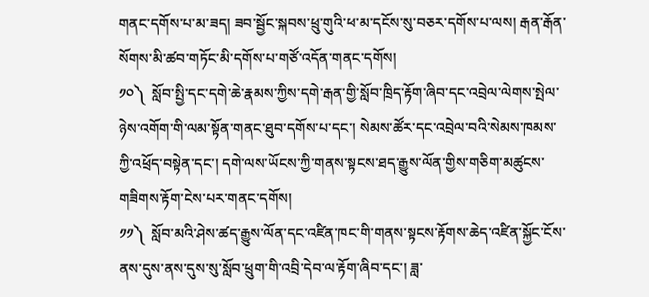གནང་དགོས་པ་མ་ཟད། ཟབ་སྦྱོང་སྐབས་ཕྲུ་གུའི་ཕ་མ་དངོས་སུ་བཅར་དགོས་པ་ལས། རྒན་རྒོན་སོགས་མི་ཚབ་གཏོང་མི་དགོས་པ་གཙོ་འདོན་གནང་དགོས།
༡༠༽  སློབ་སྤྱི་དང་དགེ་ཆེ་རྣམས་ཀྱིས་དགེ་རྒན་གྱི་སློབ་ཁྲིད་རྟོག་ཞིབ་དང་འབྲེལ་ལེགས་སྤེལ་ཉེས་འགོག་གི་ལམ་སྟོན་གནང་ཐུབ་དགོས་པ་དང་། སེམས་ཚོར་དང་འབྲེལ་བའི་སེམས་ཁམས་ཀྱི་འཕྲོད་བསྟེན་དང་། དགེ་ལས་ཡོངས་ཀྱི་གནས་སྟངས་ཐད་རྒྱུས་ལོན་གྱིས་གཅིག་མཚུངས་གཟིགས་རྟོག་ངེས་པར་གནང་དགོས།
༡༡༽  སློབ་མའི་ཤེས་ཚད་རྒྱུས་ལོན་དང་འཛིན་ཁང་གི་གནས་སྟངས་རྟོགས་ཆེད་འཛིན་སྐྱོང་ངོས་ནས་དུས་ནས་དུས་སུ་སློབ་ཕྲུག་གི་འབྲི་དེབ་ལ་རྟོག་ཞིབ་དང་། ཟླ་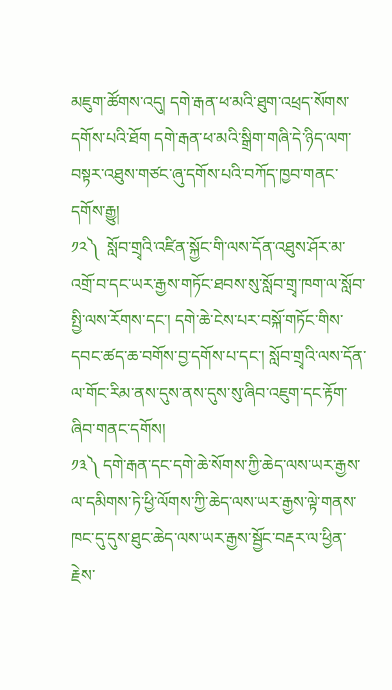མཇུག་ཚོགས་འདུ། དགེ་རྒན་ཕ་མའི་ཐུག་འཕྲད་སོགས་དགོས་པའི་ཐོག དགེ་རྒན་ཕ་མའི་སྒྲིག་གཞི་དེ་ཉིད་ལག་བསྟར་འཐུས་གཙང་ཞུ་དགོས་པའི་བཀོད་ཁྱབ་གནང་དགོས་རྒྱུ།
༡༢༽  སློབ་གྲྭའི་འཛིན་སྐྱོང་གི་ལས་དོན་འཐུས་ཤོར་མ་འགྲོ་བ་དང་ཡར་རྒྱས་གཏོང་ཐབས་སུ་སློབ་གྲྭ་ཁག་ལ་སློབ་སྤྱི་ལས་རོགས་དང་། དགེ་ཆེ་ངེས་པར་བསྐོ་གཏོང་གིས་དབང་ཚད་ཆ་བགོས་བྱ་དགོས་པ་དང་། སློབ་གྲྭའི་ལས་དོན་ལ་གོང་རིམ་ནས་དུས་ནས་དུས་སུ་ཞིབ་འཇུག་དང་རྟོག་ཞིབ་གནང་དགོས།
༡༣༽ དགེ་རྒན་དང་དགེ་ཆེ་སོགས་ཀྱི་ཆེད་ལས་ཡར་རྒྱས་ལ་དམིགས་ཏེ་ཕྱི་ལོགས་ཀྱི་ཆེད་ལས་ཡར་རྒྱས་ལྟེ་གནས་ཁང་དུ་དུས་ཐུང་ཆེད་ལས་ཡར་རྒྱས་སྦྱོང་བརྡར་ལ་ཕྱིན་རྗེས་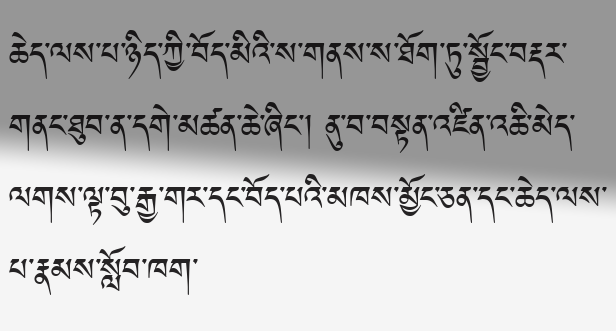ཆེད་ལས་པ་ཉིད་ཀྱི་བོད་མིའི་ས་གནས་ས་ཐོག་ཏུ་སྦྱོང་བརྡར་གནང་ཐུབ་ན་དགེ་མཚན་ཆེ་ཞིང་། ནུ་བ་བསྟན་འཛིན་འཆི་མེད་ལགས་ལྟ་བུ་རྒྱ་གར་དང་བོད་པའི་མཁས་མྱོང་ཅན་དང་ཆེད་ལས་པ་རྣམས་སློབ་ཁག་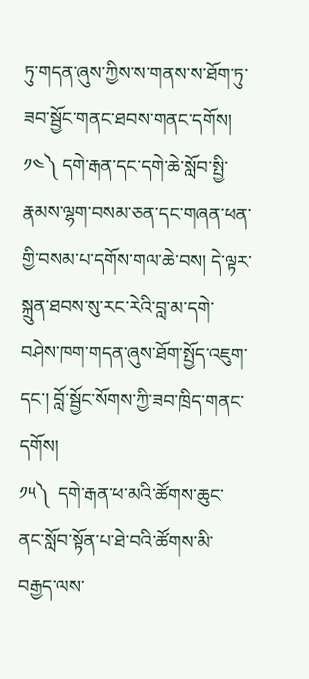ཏུ་གདན་ཞུས་ཀྱིས་ས་གནས་ས་ཐོག་ཏུ་ཟབ་སྦྱོང་གནང་ཐབས་གནང་དགོས།
༡༤༽ དགེ་རྒན་དང་དགེ་ཆེ་སློབ་སྤྱི་རྣམས་ལྷག་བསམ་ཅན་དང་གཞན་ཕན་གྱི་བསམ་པ་དགོས་གལ་ཆེ་བས། དེ་ལྟར་སྐྲུན་ཐབས་སུ་རང་རེའི་བླ་མ་དགེ་བཤེས་ཁག་གདན་ཞུས་ཐོག་སྤྱོད་འཇུག་དང་། བློ་སྦྱོང་སོགས་ཀྱི་ཟབ་ཁྲིད་གནང་དགོས།
༡༥༽  དགེ་རྒན་ཕ་མའི་ཚོགས་ཆུང་ནང་སློབ་སྟོན་པ་ཐེ་བའི་ཚོགས་མི་བརྒྱད་ལས་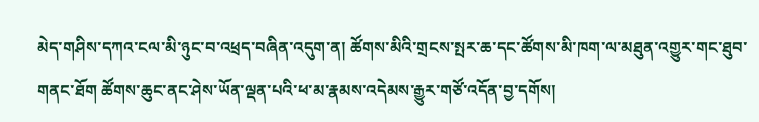མེད་གཤིས་དཀའ་ངལ་མི་ཉུང་བ་འཕྲད་བཞིན་འདུག་ན། ཚོགས་མིའི་གྲངས་སྤར་ཆ་དང་ཚོགས་མི་ཁག་ལ་མཐུན་འགྱུར་གང་ཐུབ་གནང་ཐོག ཚོགས་ཆུང་ནང་ཤེས་ཡོན་ལྡན་པའི་ཕ་མ་རྣམས་འདེམས་རྒྱུར་གཙོ་འདོན་བྱ་དགོས།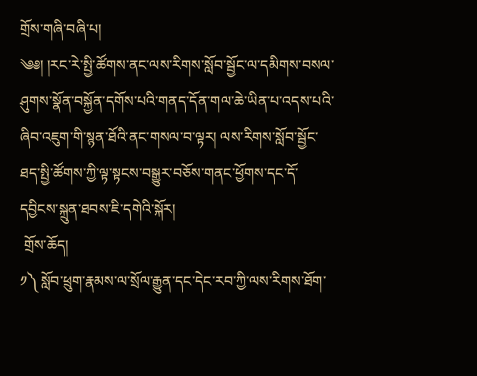གྲོས་གཞི་བཞི་པ།
༄༅། །རང་རེ་སྤྱི་ཚོགས་ནང་ལས་རིགས་སློབ་སྦྱོང་ལ་དམིགས་བསལ་ཤུགས་སྣོན་བསྐྱོན་དགོས་པའི་གནད་དོན་གལ་ཆེ་ཡིན་པ་འདས་པའི་ཞིབ་འཇུག་གི་སྙན་ཐོའི་ནང་གསལ་བ་ལྟར། ལས་རིགས་སློབ་སྦྱོང་ཐད་སྤྱི་ཚོགས་ཀྱི་ལྟ་སྟངས་བསྒྱུར་བཅོས་གནང་ཕྱོགས་དང་དོ་དབྱིངས་སྐྲུན་ཐབས་ཇི་དགེའི་སྐོར།
 གྲོས་ཆོད།
༡༽ སློབ་ཕྲུག་རྣམས་ལ་སྲོལ་རྒྱུན་དང་དེང་རབ་ཀྱི་ལས་རིགས་ཐོག་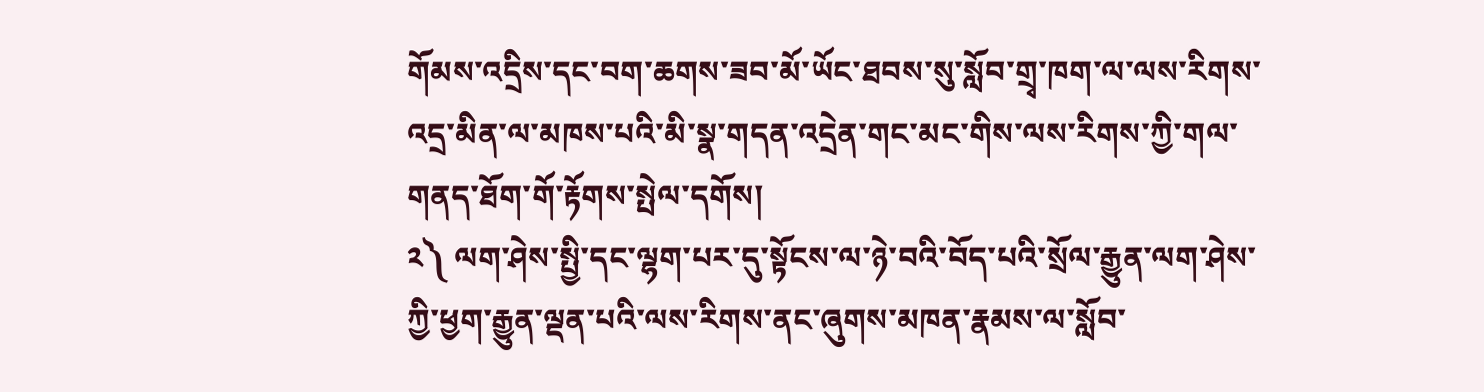གོམས་འདྲིས་དང་བག་ཆགས་ཟབ་མོ་ཡོང་ཐབས་སུ་སློབ་གྲྭ་ཁག་ལ་ལས་རིགས་འདྲ་མིན་ལ་མཁས་པའི་མི་སྣ་གདན་འདྲེན་གང་མང་གིས་ལས་རིགས་ཀྱི་གལ་གནད་ཐོག་གོ་རྟོགས་སྤེལ་དགོས།
༢༽ ལག་ཤེས་སྤྱི་དང་ལྷག་པར་དུ་སྟོངས་ལ་ཉེ་བའི་བོད་པའི་སྲོལ་རྒྱུན་ལག་ཤེས་ཀྱི་ཕྱག་རྒྱུན་ལྡན་པའི་ལས་རིགས་ནང་ཞུགས་མཁན་རྣམས་ལ་སློབ་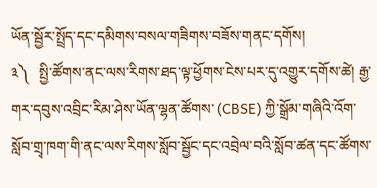ཡོན་སྦྱོར་སྤྲོད་དང་དམིགས་བསལ་གཟིགས་བཟོས་གནང་དགོས།
༣༽   སྤྱི་ཚོགས་ནང་ལས་རིགས་ཐད་ལྟ་ཕྱོགས་ངེས་པར་དུ་འགྱུར་དགོས་ཚེ། རྒྱ་གར་དབུས་འབྲིང་རིམ་ཤེས་ཡོན་ལྷན་ཚོགས་ (CBSE) ཀྱི་སྒྲོམ་གཞིའི་འོག་སློབ་གྲྭ་ཁག་གི་ནང་ལས་རིགས་སློབ་སྦྱོང་དང་འབྲེལ་བའི་སློབ་ཚན་དང་ཚོགས་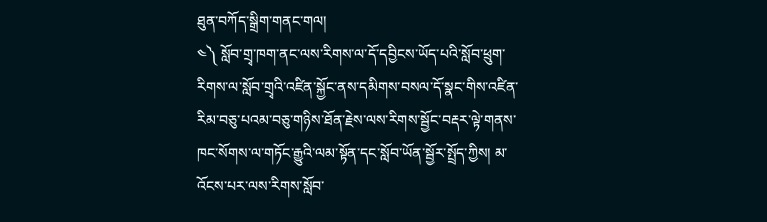ཐུན་བཀོད་སྒྲིག་གནང་གལ།
༤༽ སློབ་གྲྭ་ཁག་ནང་ལས་རིགས་ལ་དོ་དབྱིངས་ཡོད་པའི་སློབ་ཕྲུག་རིགས་ལ་སློབ་གྲྭའི་འཛིན་སྐྱོང་ནས་དམིགས་བསལ་དོ་སྣང་གིས་འཛིན་རིམ་བཅུ་པའམ་བཅུ་གཉིས་ཐོན་རྗེས་ལས་རིགས་སྦྱོང་བརྡར་ལྟེ་གནས་ཁང་སོགས་ལ་གཏོང་རྒྱུའི་ལམ་སྟོན་དང་སློབ་ཡོན་སྦྱོར་སྤྲོད་ཀྱིས། མ་འོངས་པར་ལས་རིགས་སློབ་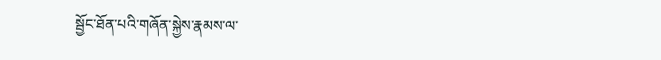སྦྱོང་ཐོན་པའི་གཞོན་སྐྱེས་རྣམས་ལ་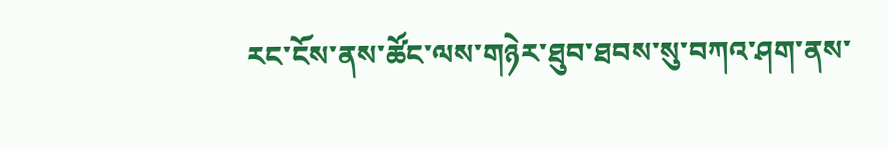རང་ངོས་ནས་ཚོང་ལས་གཉེར་ཐུབ་ཐབས་སུ་བཀའ་ཤག་ནས་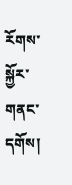རོགས་སྐྱོར་གནང་དགོས།